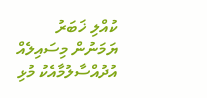ކުއްލި ޚަބަރު
ޔަމަނުން މިސައިލެއް އުދުއްސާލުމާއެކު މުޅި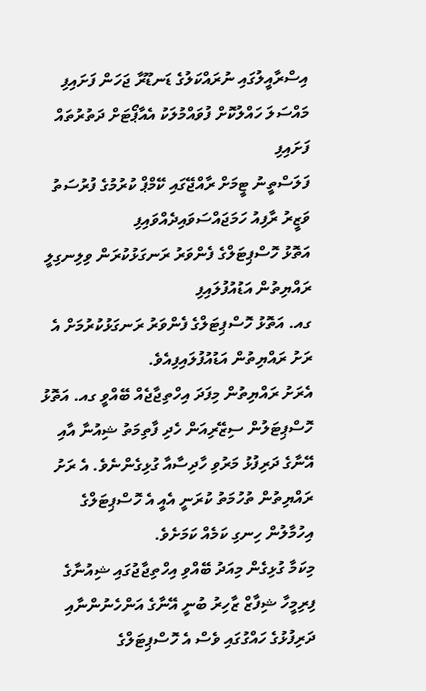އިސްރާއީލުގައި ނުރައްކަލުގެ ޑަނޑޫރާ ޖަހަން ފަށައިފި
މައްސަލަ ހައްލުކޮށް ފުވައްމުލަކު އެއާޕޯޓަށް ދަތުރުތައް ފަށައިފި
ފަލަސްތީނު ޓީމަށް ރާއްޖޭގައި ކޭމްޕް ކުރުމުގެ ފުރުސަތު ވަޒީރު ރާފިއު ހަމަޖައްސަވައިދެއްވައިފި
އަތޮޅު ހޮސްޕިޓަލްގެ ފެންވަރު ރަނގަޅުކުރަން ވިލިނގިލީ ރައްޔިތުން އަޑުއުފުލައިފި
ގއ. އަތޮޅު ހޮސްޕިޓަލްގެ ފެންވަރު ރަނގަޅުކުރުމަށް އެ ރަށު ރައްޔިތުން އަޑުއުފުލައިފިއެވެ.
އެރަށު ރައްޔިތުން މިފަދަ އިހްތިޖާޖެއް ބޭއްވީ ގއ. އަތޮޅު ހޮސްޕިޓަލުން ސިޒޭރިއަން ހެދި ފާތިމަތު ޝިއުނާ އާއި އޭނާގެ ދަރިފުޅު މަރުވި ހާދިސާއާ ގުޅިގެންނެވެ. އެ ރަށު ރައްޔިތުން ތުހުމަތު ކުރަނީ އެއީ އެ ހޮސްޕިޓަލްގެ އިހުމާލުން ހިނގި ކަމެއް ކަމަށެވެ.
މިކަމާ ގުޅިގެން މިއަދު ބޭއްވި އިހްތިޖާޖުގައި ޝިއުނާގެ ފިރިމީހާ ޝިފާޒް ޒާހިރު ބުނީ އޭނާގެ އަންހެނުންނާއި ދަރިފުޅުގެ ހައްގުގައި ވެސް އެ ހޮސްޕިޓަލްގެ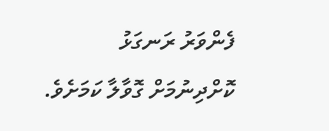ފެންވަރު ރަނގަޅު ކޮށްދިނުމަށް ގޮވާލާ ކަމަށެވެ.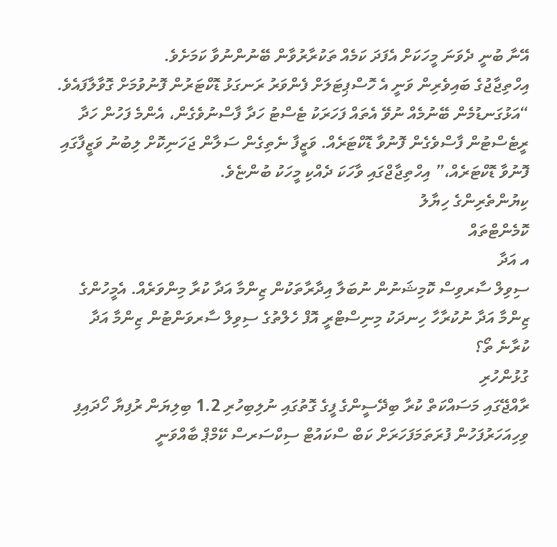އޭނާ ބުނީ ދެވަނަ މީހަކަށް އެފަދަ ކަމެއް ތަކުރާރުވާން ބޭނުންނުވާ ކަމަށެވެ.
އިހްތިޖާޖުގެ ބައިވެރިން ވަނީ އެ ހޮސްޕިޓަލަށް ފެންވަރު ރަނގަޅު ޑޮކްޓަރުން ފޮނުވުމަށް ގޮވާލާފައެވެ.
“އަޅުގަނޑުމެން ބޭނުމެއް ނުވޭ އެތައް ފަހަރަކު ޓެސްޓު ހަދާ ފާސްނުވެގެން، އެންމެ ފަހުން ހަދާ ރީޓެސްޓުން ފާސްވެގެން ފޮނުވާ ޑޮކްޓަރެއް. ވަޒީފާ ނެތިގެން ސަލާން ޖަހަނިކޮށް ލިބުނު ވަޒީފާގައި ފޮނުވާ ޑޮކްޓަރެއް،” އިހްތިޖާޖްގައި ވާހަކަ ދެއްކި މީހަކު ބުންޏެވެ.
ކިޔުންތެރިންގެ ހިޔާލު
ކޮމެންޓްތައް
އ އަދާ
ސިވިލް ސާރވިސް ކޮމިޝަނުން ނުބަލާ އިދާރާތަކުން ޒިންމާ އަދާ ކުރާ މިންވަރެއް. އެމީހުންގެ ޒިންމާ އަދާ ނުކުރާހާ ހިނދަކު މިނިސްޓްރީ އޮފް ހެލްތުގެ ސިވިލް ސާރވަންޓުން ޒިންމާ އަދާ ކުރާނެ ތޯ؟
ގުޅުންހުރި
ރާއްޖޭގައި މަސައްކަތް ކުރާ ބިދޭސީންގެ ފީގެ ގޮތުގައި ނުލިބިހުރި 1.2 ބިލިޔަން ރުފިޔާ ހޯދައިފި
ވިހިއަހަރުފަހުން ފުރަތަމަފަހަރަށް ކަބް ސްކައުޓް ސިކްސަރސް ކޭމްޕް ބާއްވަނީ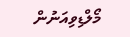މޯލްޑިވިއަނުން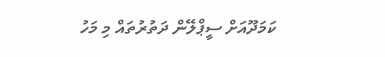ކަމަދޫއަށް ސީޕްލޭން ދަތުރުތައް މި މަހު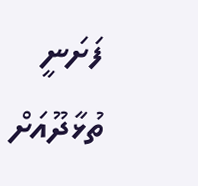ފަށަނީ
ތުޅާދޫއަށް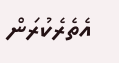އެތެރެކުރަން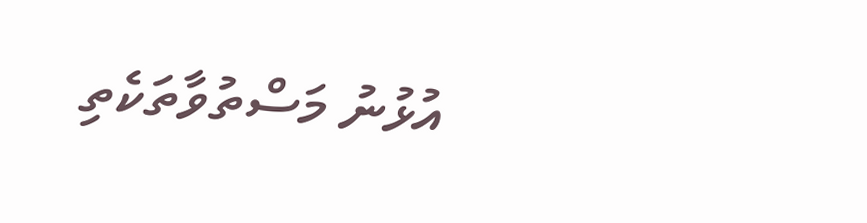އުޅުނު މަސްތުވާތަކެތި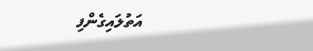އަތުލައިގެންފި